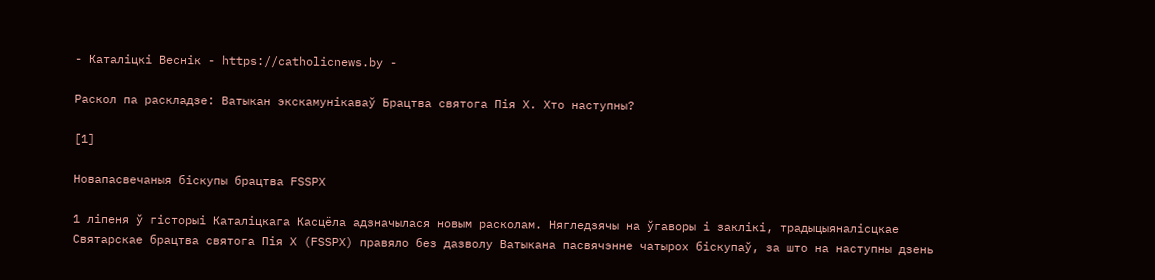- Каталіцкі Веснік - https://catholicnews.by -

Раскол па раскладзе: Ватыкан экскамунікаваў Брацтва святога Пія X. Хто наступны?

[1]

Новапасвечаныя біскупы брацтва FSSPX

1 ліпеня ў гісторыі Каталіцкага Касцёла адзначылася новым расколам. Нягледзячы на ўгаворы і заклікі, традыцыяналісцкае Святарскае брацтва святога Пія X (FSSPX) правяло без дазволу Ватыкана пасвячэнне чатырох біскупаў, за што на наступны дзень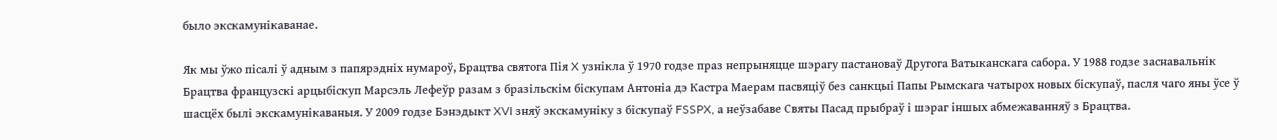было экскамунікаванае.

Як мы ўжо пісалі ў адным з папярэдніх нумароў, Брацтва cвятога Пія X узнікла ў 1970 годзе праз непрыняцце шэрагу пастановаў Другога Ватыканскага сабора. У 1988 годзе заснавальнік Брацтва французскі арцыбіскуп Марсэль Лефеўр разам з бразільскім біскупам Антоніа дэ Кастра Маерам пасвяціў без санкцыі Папы Рымскага чатырох новых біскупаў, пасля чаго яны ўсе ў шасцёх былі экскамунікаваныя. У 2009 годзе Бэнэдыкт XVI зняў экскамуніку з біскупаў FSSPX, а неўзабаве Святы Пасад прыбраў і шэраг іншых абмежаванняў з Брацтва.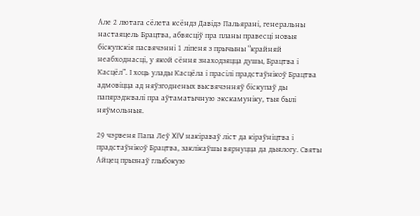Але 2 лютага сёлета ксёндз Давідэ Пальярані, генеральны настаяцель Брацтва, абвясціў пра планы правесці новыя біскупскія пасвячэнні 1 ліпеня з прычыны “крайняй неабходнасці, у якой сёння знаходзяцца душы, Брацтва і Касцёл”. І хоць улады Касцёла і прасілі прадстаўнікоў Брацтва адмовіцца ад няўзгодненых высвячэнняў біскупаў ды папярэджвалі пра аўтаматычную экскамуніку, тыя былі няўмольныя.

29 чэрвеня Папа Леў XIV накіраваў ліст да кіраўніцтва і прадстаўнікоў Брацтва, заклікаўшы вярнуцца да дыялогу. Святы Айцец прызнаў глыбокую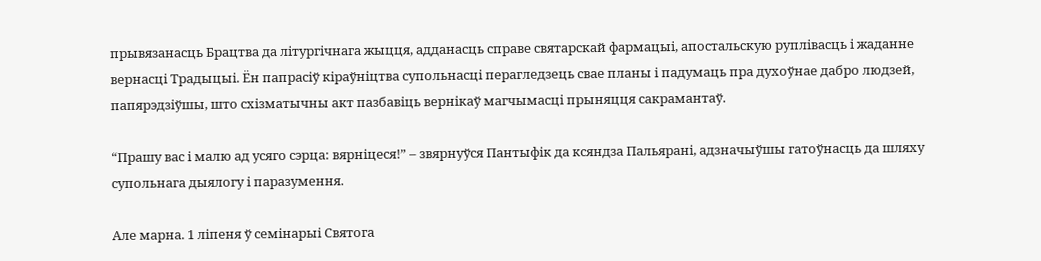прывязанасць Брацтва да літургічнага жыцця, адданасць справе святарскай фармацыі, апостальскую руплівасць і жаданне вернасці Традыцыі. Ён папрасіў кіраўніцтва супольнасці перагледзець свае планы і падумаць пра духоўнае дабро людзей, папярэдзіўшы, што схізматычны акт пазбавіць вернікаў магчымасці прыняцця сакрамантаў.

“Прашу вас і малю ад усяго сэрца: вярніцеся!” – звярнуўся Пантыфік да ксяндза Пальярані, адзначыўшы гатоўнасць да шляху супольнага дыялогу і паразумення.

Але марна. 1 ліпеня ў семінарыі Святога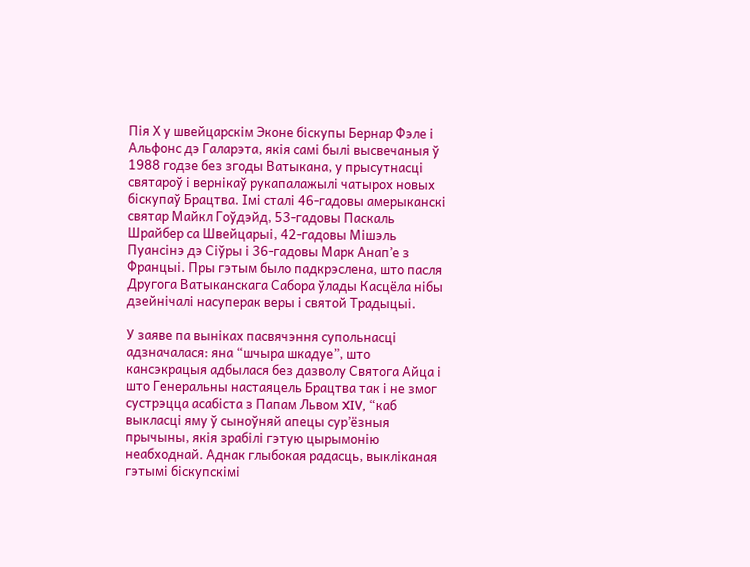Пія Х у швейцарскім Эконе біскупы Бернар Фэле і Альфонс дэ Галарэта, якія самі былі высвечаныя ў 1988 годзе без згоды Ватыкана, у прысутнасці святароў і вернікаў рукапалажылі чатырох новых біскупаў Брацтва. Імі сталі 46-гадовы амерыканскі святар Майкл Гоўдэйд, 53-гадовы Паскаль Шрайбер са Швейцарыі, 42-гадовы Мішэль Пуансінэ дэ Сіўры і 36-гадовы Марк Анап’е з Францыі. Пры гэтым было падкрэслена, што пасля Другога Ватыканскага Сабора ўлады Касцёла нібы дзейнічалі насуперак веры і святой Традыцыі.

У заяве па выніках пасвячэння супольнасці адзначалася: яна “шчыра шкадуе”, што кансэкрацыя адбылася без дазволу Святога Айца і што Генеральны настаяцель Брацтва так і не змог сустрэцца асабіста з Папам Львом XIV, “каб выкласці яму ў сыноўняй апецы сур’ёзныя прычыны, якія зрабілі гэтую цырымонію неабходнай. Аднак глыбокая радасць, выкліканая гэтымі біскупскімі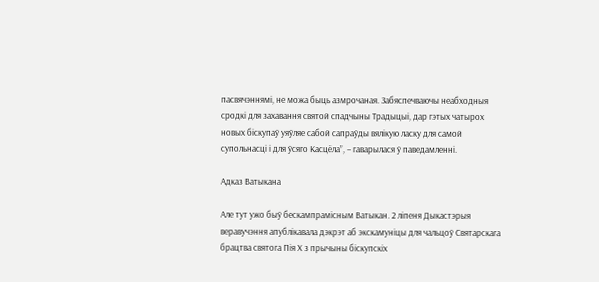пасвячэннямі, не можа быць азмрочаная. Забяспечваючы неабходныя сродкі для захавання святой спадчыны Традыцыі, дар гэтых чатырох новых біскупаў уяўляе сабой сапраўды вялікую ласку для самой супольнасці і для ўсяго Касцёла”, – гаварылася ў паведамленні.

Адказ Ватыкана

Але тут ужо быў бескампрамісным Ватыкан. 2 ліпеня Дыкастэрыя веравучэння апублікавала дэкрэт аб экскамуніцы для чальцоў Святарскага брацтва святога Пія Х з прычыны біскупскіх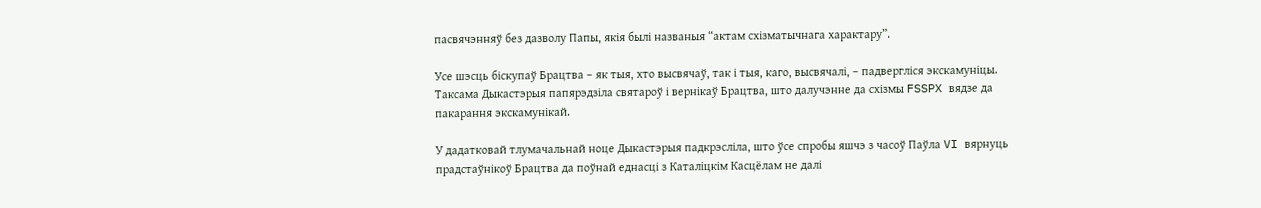пасвячэнняў без дазволу Папы, якія былі названыя “актам схізматычнага характару”.

Усе шэсць біскупаў Брацтва – як тыя, хто высвячаў, так і тыя, каго, высвячалі, – падвергліся экскамуніцы. Таксама Дыкастэрыя папярэдзіла святароў і вернікаў Брацтва, што далучэнне да схізмы FSSPX вядзе да пакарання экскамунікай.

У дадатковай тлумачальнай ноце Дыкастэрыя падкрэсліла, што ўсе спробы яшчэ з часоў Паўла VI вярнуць прадстаўнікоў Брацтва да поўнай еднасці з Каталіцкім Касцёлам не далі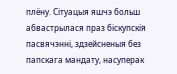плёну. Сітуацыя яшчэ больш абвастрылася праз біскупскія пасвячэнні, здзейсненыя без папскага мандату, насуперак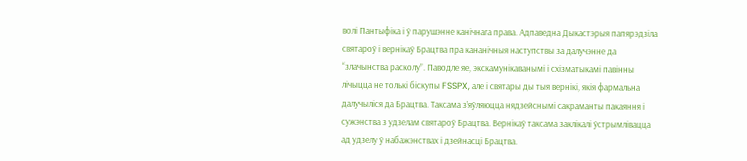волі Пантыфіка і ў парушэнне канічнага права. Адпаведна Дыкастэрыя папярэдзіла святароў і вернікаў Брацтва пра кананічныя наступствы за далучэнне да “злачынства расколу”. Паводле яе, экскамунікаванымі і схізматыкамі павінны лічыцца не толькі біскупы FSSPX, але і святары ды тыя вернікі, якія фармальна далучыліся да Брацтва. Таксама з’яўляюцца нядзейснымі сакраманты пакаяння і сужэнства з удзелам святароў Брацтва. Вернікаў таксама заклікалі ўстрымлівацца ад удзелу ў набажэнствах і дзейнасці Брацтва.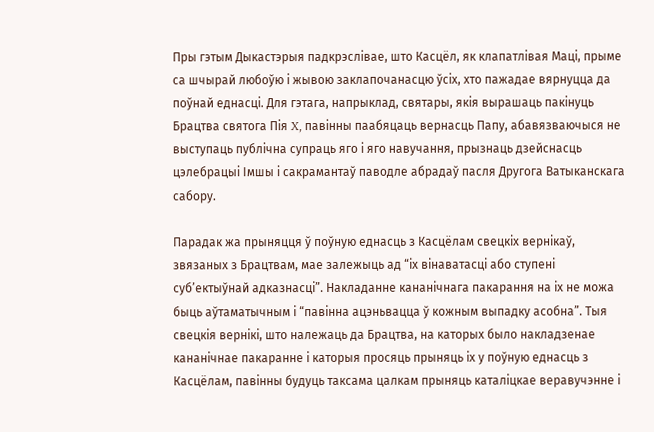Пры гэтым Дыкастэрыя падкрэслівае, што Касцёл, як клапатлівая Маці, прыме са шчырай любоўю і жывою заклапочанасцю ўсіх, хто пажадае вярнуцца да поўнай еднасці. Для гэтага, напрыклад, святары, якія вырашаць пакінуць Брацтва святога Пія X, павінны паабяцаць вернасць Папу, абавязваючыся не выступаць публічна супраць яго і яго навучання, прызнаць дзейснасць цэлебрацыі Імшы і сакрамантаў паводле абрадаў пасля Другога Ватыканскага сабору.

Парадак жа прыняцця ў поўную еднасць з Касцёлам свецкіх вернікаў, звязаных з Брацтвам, мае залежыць ад “іх вінаватасці або ступені суб’ектыўнай адказнасці”. Накладанне кананічнага пакарання на іх не можа быць аўтаматычным і “павінна ацэньвацца ў кожным выпадку асобна”. Тыя свецкія вернікі, што належаць да Брацтва, на каторых было накладзенае кананічнае пакаранне і каторыя просяць прыняць іх у поўную еднасць з Касцёлам, павінны будуць таксама цалкам прыняць каталіцкае веравучэнне і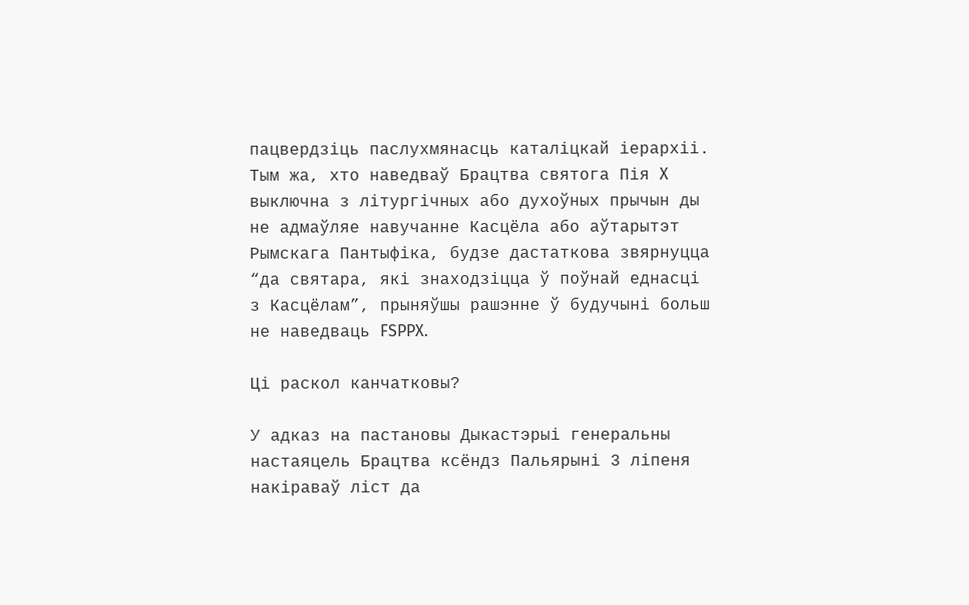пацвердзіць паслухмянасць каталіцкай іерархіі. Тым жа, хто наведваў Брацтва святога Пія X выключна з літургічных або духоўных прычын ды не адмаўляе навучанне Касцёла або аўтарытэт Рымскага Пантыфіка, будзе дастаткова звярнуцца “да святара, які знаходзіцца ў поўнай еднасці з Касцёлам”, прыняўшы рашэнне ў будучыні больш не наведваць FSPPX.

Ці раскол канчатковы?

У адказ на пастановы Дыкастэрыі генеральны настаяцель Брацтва ксёндз Пальярыні 3 ліпеня накіраваў ліст да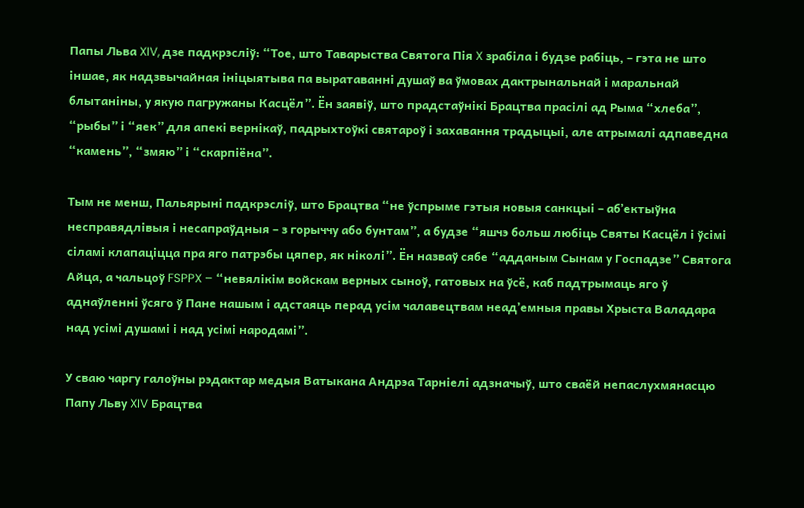Папы Льва XIV, дзе падкрэсліў: “Тое, што Таварыства Святога Пія X зрабіла і будзе рабіць, – гэта не што іншае, як надзвычайная ініцыятыва па выратаванні душаў ва ўмовах дактрынальнай і маральнай блытаніны, у якую пагружаны Касцёл”. Ён заявіў, што прадстаўнікі Брацтва прасілі ад Рыма “хлеба”, “рыбы” і “яек” для апекі вернікаў, падрыхтоўкі святароў і захавання традыцыі, але атрымалі адпаведна “камень”, “змяю” і “скарпіёна”.

Тым не менш, Пальярыні падкрэсліў, што Брацтва “не ўспрыме гэтыя новыя санкцыі – абʼектыўна несправядлівыя і несапраўдныя – з горыччу або бунтам”, а будзе “яшчэ больш любіць Святы Касцёл і ўсімі сіламі клапаціцца пра яго патрэбы цяпер, як ніколі”. Ён назваў сябе “адданым Сынам у Госпадзе” Святога Айца, а чальцоў FSPPX – “невялікім войскам верных сыноў, гатовых на ўсё, каб падтрымаць яго ў аднаўленні ўсяго ў Пане нашым і адстаяць перад усім чалавецтвам неадʼемныя правы Хрыста Валадара над усімі душамі і над усімі народамі”.

У сваю чаргу галоўны рэдактар медыя Ватыкана Андрэа Тарніелі адзначыў, што сваёй непаслухмянасцю Папу Льву XIV Брацтва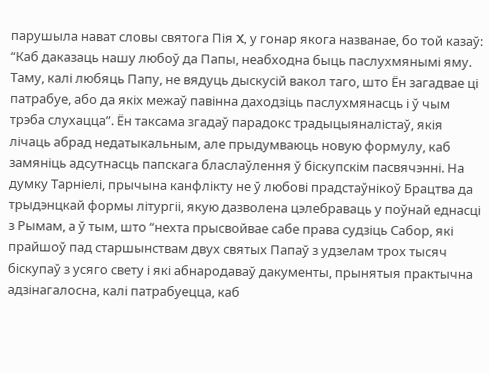парушыла нават словы святога Пія X, у гонар якога названае, бо той казаў: “Каб даказаць нашу любоў да Папы, неабходна быць паслухмянымі яму. Таму, калі любяць Папу, не вядуць дыскусій вакол таго, што Ён загадвае ці патрабуе, або да якіх межаў павінна даходзіць паслухмянасць і ў чым трэба слухацца”. Ён таксама згадаў парадокс традыцыяналістаў, якія лічаць абрад недатыкальным, але прыдумваюць новую формулу, каб замяніць адсутнасць папскага бласлаўлення ў біскупскім пасвячэнні. На думку Тарніелі, прычына канфлікту не ў любові прадстаўнікоў Брацтва да трыдэнцкай формы літургіі, якую дазволена цэлебраваць у поўнай еднасці з Рымам, а ў тым, што “нехта прысвойвае сабе права судзіць Сабор, які прайшоў пад старшынствам двух святых Папаў з удзелам трох тысяч біскупаў з усяго свету і які абнародаваў дакументы, прынятыя практычна адзінагалосна, калі патрабуецца, каб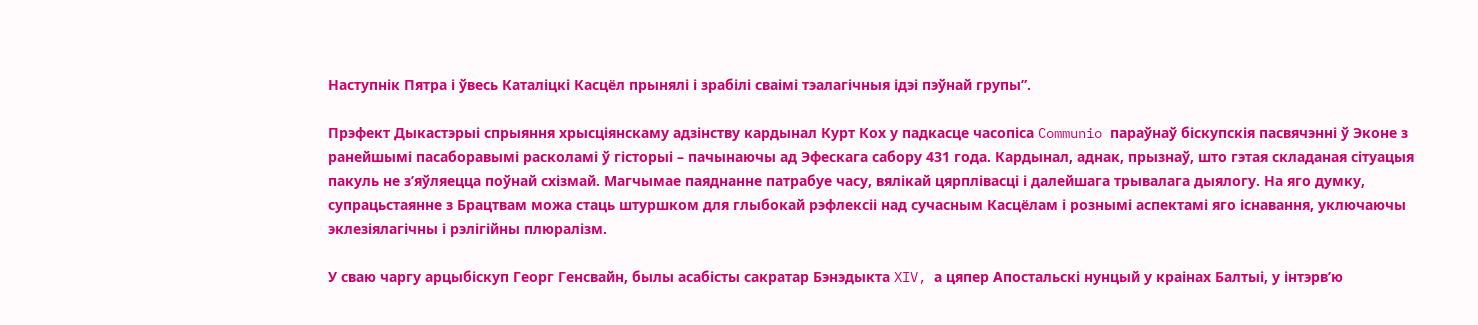Наступнік Пятра і ўвесь Каталіцкі Касцёл прынялі і зрабілі сваімі тэалагічныя ідэі пэўнай групы”.

Прэфект Дыкастэрыі спрыяння хрысціянскаму адзінству кардынал Курт Кох у падкасце часопіса Communio параўнаў біскупскія пасвячэнні ў Эконе з ранейшымі пасаборавымі расколамі ў гісторыі – пачынаючы ад Эфескага сабору 431 года. Кардынал, аднак, прызнаў, што гэтая складаная сітуацыя пакуль не зʼяўляецца поўнай схізмай. Магчымае паяднанне патрабуе часу, вялікай цярплівасці і далейшага трывалага дыялогу. На яго думку, супрацьстаянне з Брацтвам можа стаць штуршком для глыбокай рэфлексіі над сучасным Касцёлам і рознымі аспектамі яго існавання, уключаючы эклезіялагічны і рэлігійны плюралізм.

У сваю чаргу арцыбіскуп Георг Генсвайн, былы асабісты сакратар Бэнэдыкта XIV, а цяпер Апостальскі нунцый у краінах Балтыі, у інтэрв’ю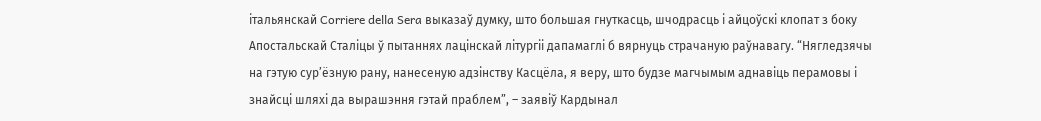італьянскай Corriere della Sera выказаў думку, што большая гнуткасць, шчодрасць і айцоўскі клопат з боку Апостальскай Сталіцы ў пытаннях лацінскай літургіі дапамаглі б вярнуць страчаную раўнавагу. “Нягледзячы на гэтую сур’ёзную рану, нанесеную адзінству Касцёла, я веру, што будзе магчымым аднавіць перамовы і знайсці шляхі да вырашэння гэтай праблем”, – заявіў Кардынал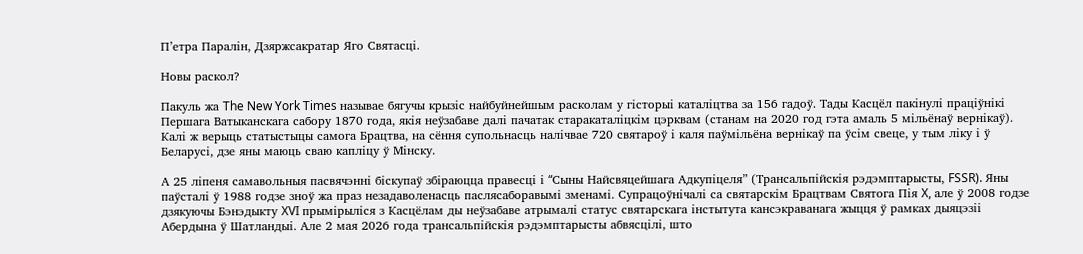П’етра Паралін, Дзяржсакратар Яго Святасці.

Новы раскол?

Пакуль жа The New York Times называе бягучы крызіс найбуйнейшым расколам у гісторыі каталіцтва за 156 гадоў. Тады Касцёл пакінулі праціўнікі Першага Ватыканскага сабору 1870 года, якія неўзабаве далі пачатак старакаталіцкім цэрквам (станам на 2020 год гэта амаль 5 мільёнаў вернікаў). Калі ж верыць статыстыцы самога Брацтва, на сёння супольнасць налічвае 720 святароў і каля паўмільёна вернікаў па ўсім свеце, у тым ліку і ў Беларусі, дзе яны маюць сваю капліцу ў Мінску.

А 25 ліпеня самавольныя пасвячэнні біскупаў збіраюцца правесці і “Cыны Найсвяцейшага Адкупіцеля” (Трансальпійскія рэдэмптарысты, FSSR). Яны паўсталі ў 1988 годзе зноў жа праз незадаволенасць паслясаборавымі зменамі. Супрацоўнічалі са святарскім Брацтвам Святога Пія X, але ў 2008 годзе дзякуючы Бэнэдыкту XVI прымірыліся з Касцёлам ды неўзабаве атрымалі статус святарскага інстытута кансэкраванага жыцця ў рамках дыяцэзіі Абердына ў Шатландыі. Але 2 мая 2026 года трансальпійскія рэдэмптарысты абвясцілі, што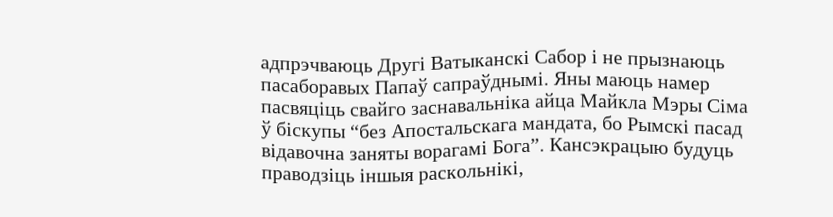адпрэчваюць Другі Ватыканскі Сабор і не прызнаюць пасаборавых Папаў сапраўднымі. Яны маюць намер пасвяціць свайго заснавальніка айца Майкла Мэры Сіма ў біскупы “без Апостальскага мандата, бо Рымскі пасад відавочна заняты ворагамі Бога”. Кансэкрацыю будуць праводзіць іншыя раскольнікі,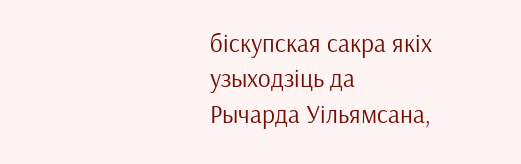біскупская сакра якіх узыходзіць да Рычарда Уільямсана,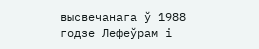высвечанага ў 1988 годзе Лефеўрам і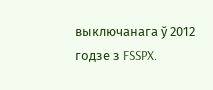выключанага ў 2012 годзе з FSSPX.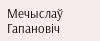Мечыслаў Гапановіч